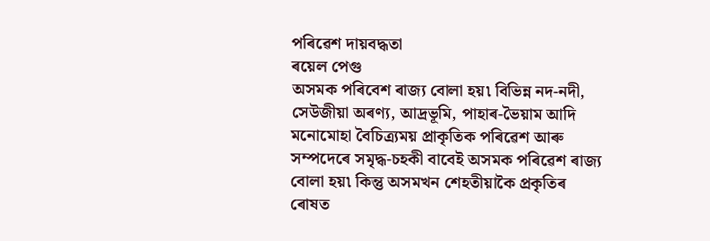পৰিৱেশ দায়বদ্ধতা
ৰয়েল পেগু
অসমক পৰিবেশ ৰাজ্য বোলা হয়৷ বিভিন্ন নদ-নদী, সেউজীয়া অৰণ্য, আদ্ৰভূমি, পাহাৰ-ভৈয়াম আদি মনোমোহা বৈচিত্ৰ্যময় প্ৰাকৃতিক পৰিৱেশ আৰু সম্পদেৰে সমৃদ্ধ-চহকী বাবেই অসমক পৰিৱেশ ৰাজ্য বোলা হয়৷ কিন্তু অসমখন শেহতীয়াকৈ প্ৰকৃতিৰ ৰোষত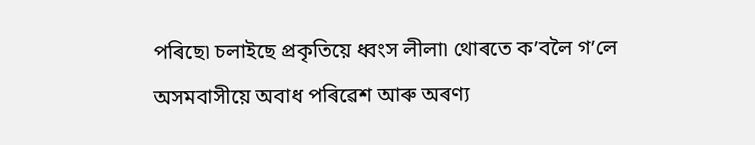পৰিছে৷ চলাইছে প্ৰকৃতিয়ে ধ্বংস লীলা৷ থোৰতে ক’বলৈ গ’লে অসমবাসীয়ে অবাধ পৰিৱেশ আৰু অৰণ্য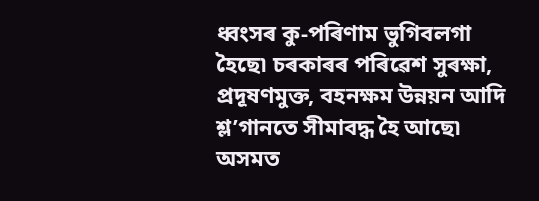ধ্বংসৰ কু-পৰিণাম ভুগিবলগা হৈছে৷ চৰকাৰৰ পৰিৱেশ সুৰক্ষা, প্ৰদূষণমুক্ত, বহনক্ষম উন্নয়ন আদি শ্ল’গানতে সীমাবদ্ধ হৈ আছে৷ অসমত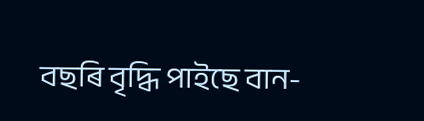বছৰি বৃদ্ধি পাইছে বান-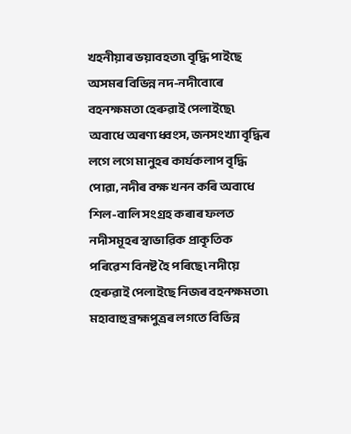খহনীয়াৰ ভয়াবহতা৷ বৃদ্ধি পাইছে অসমৰ বিভিন্ন নদ-নদীবোৰে বহনক্ষমতা হেৰুৱাই পেলাইছে৷ অবাধে অৰণ্য ধ্বংস, জনসংখ্যা বৃদ্ধিৰ লগে লগে মানুহৰ কাৰ্যকলাপ বৃদ্ধি পোৱা, নদীৰ বক্ষ খনন কৰি অবাধে শিল-বালি সংগ্ৰহ কৰাৰ ফলত নদীসমূহৰ স্বাভাৱিক প্ৰাকৃতিক পৰিৱেশ বিনষ্ট হৈ পৰিছে৷ নদীয়ে হেৰুৱাই পেলাইছে নিজৰ বহনক্ষমতা৷ মহাবাহু ব্ৰহ্মপুত্ৰৰ লগতে বিভিন্ন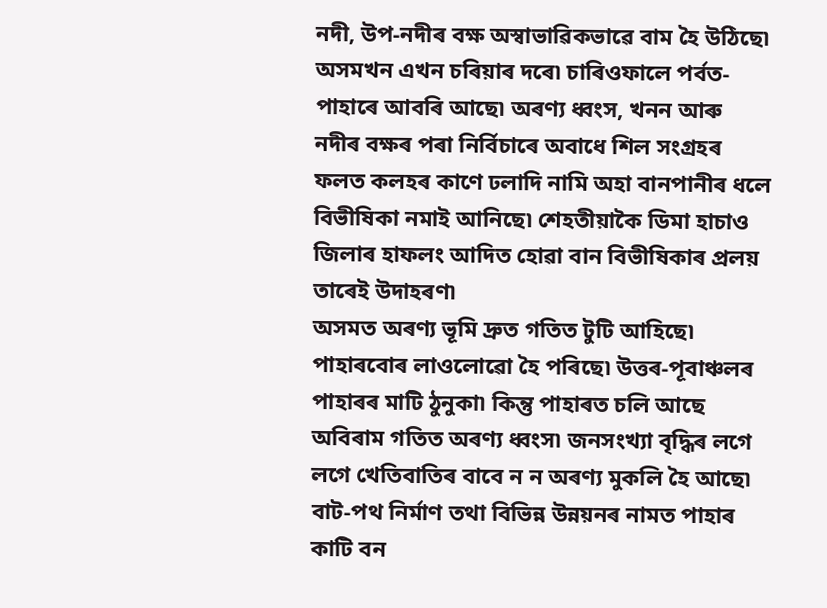নদী, উপ-নদীৰ বক্ষ অস্বাভাৱিকভাৱে বাম হৈ উঠিছে৷ অসমখন এখন চৰিয়াৰ দৰে৷ চাৰিওফালে পৰ্বত-পাহাৰে আবৰি আছে৷ অৰণ্য ধ্বংস, খনন আৰু নদীৰ বক্ষৰ পৰা নিৰ্বিচাৰে অবাধে শিল সংগ্ৰহৰ ফলত কলহৰ কাণে ঢলাদি নামি অহা বানপানীৰ ধলে বিভীষিকা নমাই আনিছে৷ শেহতীয়াকৈ ডিমা হাচাও জিলাৰ হাফলং আদিত হোৱা বান বিভীষিকাৰ প্ৰলয় তাৰেই উদাহৰণ৷
অসমত অৰণ্য ভূমি দ্ৰুত গতিত টুটি আহিছে৷ পাহাৰবোৰ লাওলোৱো হৈ পৰিছে৷ উত্তৰ-পূবাঞ্চলৰ পাহাৰৰ মাটি ঠুনুকা৷ কিন্তু পাহাৰত চলি আছে অবিৰাম গতিত অৰণ্য ধ্বংস৷ জনসংখ্যা বৃদ্ধিৰ লগে লগে খেতিবাতিৰ বাবে ন ন অৰণ্য মুকলি হৈ আছে৷ বাট-পথ নিৰ্মাণ তথা বিভিন্ন উন্নয়নৰ নামত পাহাৰ কাটি বন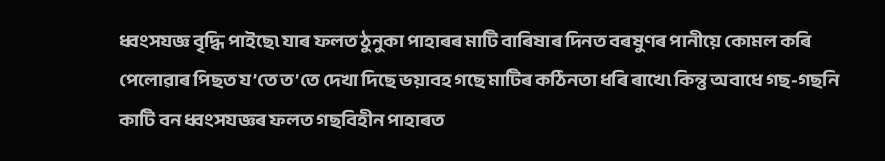ধ্বংসযজ্ঞ বৃদ্ধি পাইছে৷ যাৰ ফলত ঠুনুকা পাহাৰৰ মাটি বাৰিষাৰ দিনত বৰষুণৰ পানীয়ে কোমল কৰি পেলোৱাৰ পিছত য’তে ত’তে দেখা দিছে ভয়াবহ গছে মাটিৰ কঠিনতা ধৰি ৰাখে৷ কিন্তু অবাধে গছ-গছনি কাটি বন ধ্বংসযজ্ঞৰ ফলত গছবিহীন পাহাৰত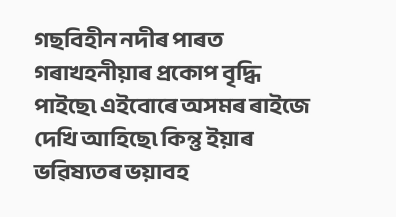গছবিহীন নদীৰ পাৰত গৰাখহনীয়াৰ প্ৰকোপ বৃদ্ধি পাইছে৷ এইবোৰে অসমৰ ৰাইজে দেখি আহিছে৷ কিন্তু ইয়াৰ ভৱিষ্যতৰ ভয়াবহ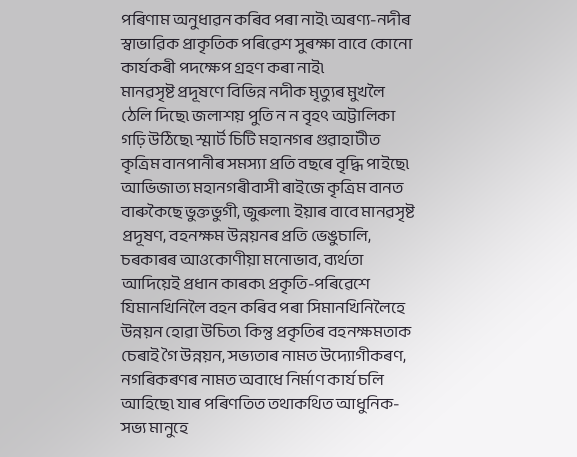পৰিণাম অনুধাৱন কৰিব পৰা নাই৷ অৰণ্য-নদীৰ স্বাভাৱিক প্ৰাকৃতিক পৰিৱেশ সুৰক্ষা বাবে কোনো কাৰ্যকৰী পদক্ষেপ গ্ৰহণ কৰা নাই৷
মানৱসৃষ্ট প্ৰদূষণে বিভিন্ন নদীক মৃত্যুৰ মুখলৈ ঠেলি দিছে৷ জলাশয় পুতি ন ন বৃহৎ অট্টালিকা গঢ়ি উঠিছে৷ স্মাৰ্ট চিটি মহানগৰ গুৱাহাটীত কৃত্ৰিম বানপানীৰ সমস্যা প্ৰতি বছৰে বৃদ্ধি পাইছে৷ আভিজাত্য মহানগৰীবাসী ৰাইজে কৃত্ৰিম বানত বাৰুকৈছে ভুক্তভুগী, জুৰুলা৷ ইয়াৰ বাবে মানৱসৃষ্ট প্ৰদূষণ, বহনক্ষম উন্নয়নৰ প্ৰতি ভেঙুচালি, চৰকাৰৰ আওকোণীয়া মনোভাব, ব্যৰ্থতা আদিয়েই প্ৰধান কাৰক৷ প্ৰকৃতি-পৰিৱেশে যিমানখিনিলৈ বহন কৰিব পৰা সিমানখিনিলৈহে উন্নয়ন হোৱা উচিত৷ কিন্তু প্ৰকৃতিৰ বহনক্ষমতাক চেৰাই গৈ উন্নয়ন, সভ্যতাৰ নামত উদ্যোগীকৰণ, নগৰিকৰণৰ নামত অবাধে নিৰ্মাণ কাৰ্য চলি আহিছে৷ যাৰ পৰিণতিত তথাকথিত আধুনিক-সভ্য মানুহে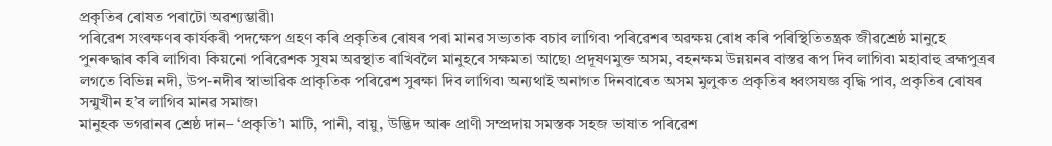প্ৰকৃতিৰ ৰোষত পৰাটো অৱশ্যম্ভাৱী৷
পৰিৱেশ সংৰক্ষণৰ কাৰ্যকৰী পদক্ষেপ গ্ৰহণ কৰি প্ৰকৃতিৰ ৰোষৰ পৰা মানৱ সভ্যতাক বচাব লাগিব৷ পৰিৱেশৰ অৱক্ষয় ৰোধ কৰি পৰিস্থিতিতন্ত্ৰক জীৱশ্ৰেষ্ঠ মানুহে পুনৰুদ্ধাৰ কৰি লাগিব৷ কিয়নো পৰিৱেশক সুষম অৱস্থাত ৰাখিবলৈ মানুহৰে সক্ষমতা আছে৷ প্ৰদূষণমুক্ত অসম, বহনক্ষম উন্নয়নৰ বাস্তৱ ৰূপ দিব লাগিব৷ মহাবাহু ব্ৰহ্মপুত্ৰৰ লগতে বিভিন্ন নদী, উপ-নদীৰ স্বাভাৱিক প্ৰাকৃতিক পৰিৱেশ সুৰক্ষা দিব লাগিব৷ অন্যথাই অনাগত দিনবাৰেত অসম মুলুকত প্ৰকৃতিৰ ধ্বংসযজ্ঞ বৃদ্ধি পাব, প্ৰকৃতিৰ ৰোষৰ সন্মুখীন হ’ব লাগিব মানৱ সমাজ৷
মানুহক ভগৱানৰ শ্ৰেষ্ঠ দান– ‘প্ৰকৃতি’৷ মাটি, পানী, বায়ু, উদ্ভিদ আৰু প্ৰাণী সম্প্ৰদায় সমস্তক সহজ ভাষাত পৰিৱেশ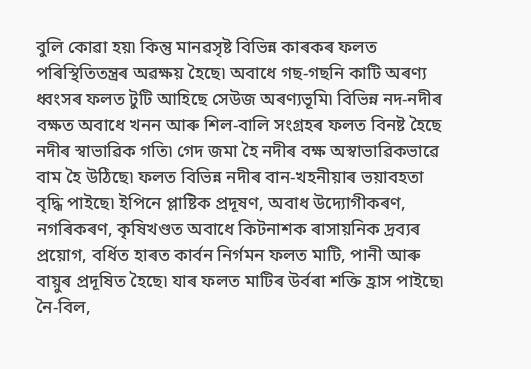বুলি কোৱা হয়৷ কিন্তু মানৱসৃষ্ট বিভিন্ন কাৰকৰ ফলত পৰিস্থিতিতন্ত্ৰৰ অৱক্ষয় হৈছে৷ অবাধে গছ-গছনি কাটি অৰণ্য ধ্বংসৰ ফলত টুটি আহিছে সেউজ অৰণ্যভূমি৷ বিভিন্ন নদ-নদীৰ বক্ষত অবাধে খনন আৰু শিল-বালি সংগ্ৰহৰ ফলত বিনষ্ট হৈছে নদীৰ স্বাভাৱিক গতি৷ গেদ জমা হৈ নদীৰ বক্ষ অস্বাভাৱিকভাৱে বাম হৈ উঠিছে৷ ফলত বিভিন্ন নদীৰ বান-খহনীয়াৰ ভয়াবহতা বৃদ্ধি পাইছে৷ ইপিনে প্লাষ্টিক প্ৰদূষণ, অবাধ উদ্যোগীকৰণ, নগৰিকৰণ, কৃষিখণ্ডত অবাধে কিটনাশক ৰাসায়নিক দ্ৰব্যৰ প্ৰয়োগ, বৰ্ধিত হাৰত কাৰ্বন নিৰ্গমন ফলত মাটি, পানী আৰু বায়ুৰ প্ৰদূষিত হৈছে৷ যাৰ ফলত মাটিৰ উৰ্বৰা শক্তি হ্ৰাস পাইছে৷ নৈ-বিল,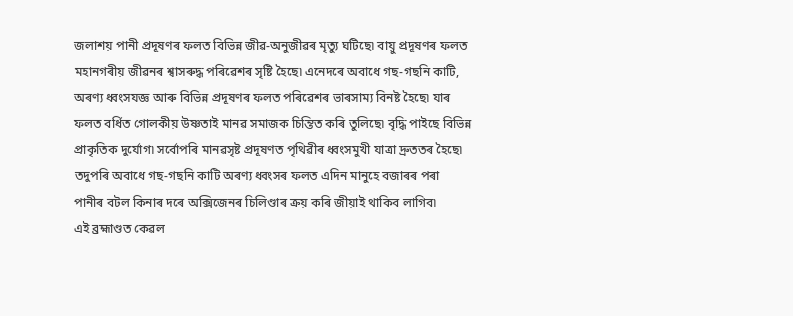জলাশয় পানী প্ৰদূষণৰ ফলত বিভিন্ন জীৱ-অনুজীৱৰ মৃত্যু ঘটিছে৷ বায়ু প্ৰদূষণৰ ফলত মহানগৰীয় জীৱনৰ শ্বাসৰুদ্ধ পৰিৱেশৰ সৃষ্টি হৈছে৷ এনেদৰে অবাধে গছ-গছনি কাটি, অৰণ্য ধ্বংসযজ্ঞ আৰু বিভিন্ন প্ৰদূষণৰ ফলত পৰিৱেশৰ ভাৰসাম্য বিনষ্ট হৈছে৷ যাৰ ফলত বৰ্ধিত গোলকীয় উষ্ণতাই মানৱ সমাজক চিন্তিত কৰি তুলিছে৷ বৃদ্ধি পাইছে বিভিন্ন প্ৰাকৃতিক দুৰ্যোগ৷ সৰ্বোপৰি মানৱসৃষ্ট প্ৰদূষণত পৃথিৱীৰ ধ্বংসমুখী যাত্ৰা দ্ৰুততৰ হৈছে৷ তদুপৰি অবাধে গছ-গছনি কাটি অৰণ্য ধ্বংসৰ ফলত এদিন মানুহে বজাৰৰ পৰা পানীৰ বটল কিনাৰ দৰে অক্সিজেনৰ চিলিণ্ডাৰ ক্ৰয় কৰি জীয়াই থাকিব লাগিব৷
এই ব্ৰহ্মাণ্ডত কেৱল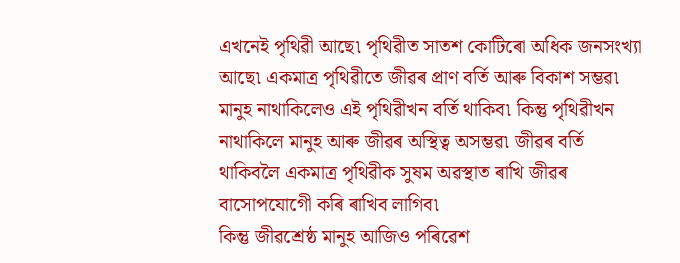এখনেই পৃথিৱী আছে৷ পৃথিৱীত সাতশ কোটিৰো অধিক জনসংখ্যা আছে৷ একমাত্ৰ পৃথিৱীতে জীৱৰ প্ৰাণ বৰ্তি আৰু বিকাশ সম্ভৱ৷ মানুহ নাথাকিলেও এই পৃথিৱীখন বৰ্তি থাকিব৷ কিন্তু পৃথিৱীখন নাথাকিলে মানুহ আৰু জীৱৰ অস্থিত্ব অসম্ভৱ৷ জীৱৰ বৰ্তি থাকিবলৈ একমাত্ৰ পৃথিৱীক সুষম অৱস্থাত ৰাখি জীৱৰ বাসোপযোগেী কৰি ৰাখিব লাগিব৷
কিন্তু জীৱশ্ৰেষ্ঠ মানুহ আজিও পৰিৱেশ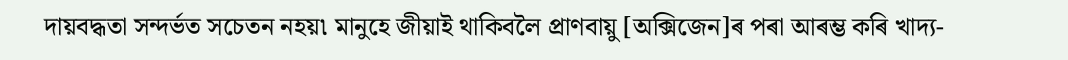দায়বদ্ধতা সন্দৰ্ভত সচেতন নহয়৷ মানুহে জীয়াই থাকিবলৈ প্ৰাণবায়ু [অক্সিজেন]ৰ পৰা আৰম্ভ কৰি খাদ্য-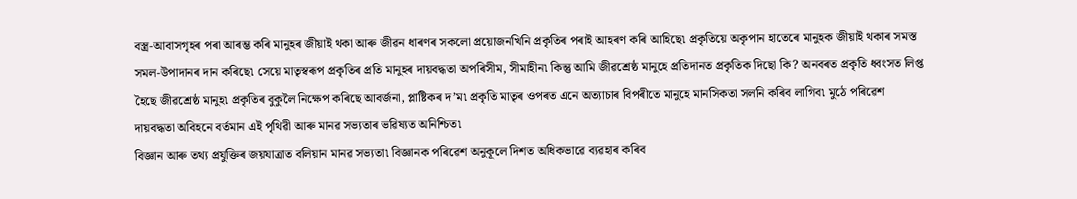বস্ত্ৰ-আবাসগৃহৰ পৰা আৰম্ভ কৰি মানুহৰ জীয়াই থকা আৰু জীৱন ধাৰণৰ সকলো প্ৰয়োজনখিনি প্ৰকৃতিৰ পৰাই আহৰণ কৰি আহিছে৷ প্ৰকৃতিয়ে অকৃপান হাতেৰে মানুহক জীয়াই থকাৰ সমস্ত সমল-উপাদানৰ দান কৰিছে৷ সেয়ে মাতৃস্বৰূপ প্ৰকৃতিৰ প্ৰতি মানুহৰ দায়বদ্ধতা অপৰিসীম, সীমাহীন৷ কিন্তু আমি জীৱশ্ৰেষ্ঠ মানুহে প্ৰতিদানত প্ৰকৃতিক দিছো কি? অনবৰত প্ৰকৃতি ধ্বংসত লিপ্ত হৈছে জীৱশ্ৰেষ্ঠ মানুহ৷ প্ৰকৃতিৰ বুকুলৈ নিক্ষেপ কৰিছে আবৰ্জনা, প্লাষ্টিকৰ দ’ম৷ প্ৰকৃতি মাতৃৰ ওপৰত এনে অত্যাচাৰ বিপৰীতে মানুহে মানসিকতা সলনি কৰিব লাগিব৷ মুঠে পৰিৱেশ দায়বদ্ধতা অবিহনে বৰ্তমান এই পৃথিৱী আৰু মানৱ সভ্যতাৰ ভৱিষ্যত অনিশ্চিত৷
বিজ্ঞান আৰু তথ্য প্ৰযুক্তিৰ জয়যাত্ৰাত বলিয়ান মানৱ সভ্যতা৷ বিজ্ঞানক পৰিৱেশ অনুকূলে দিশত অধিকভাৱে ব্যৱহাৰ কৰিব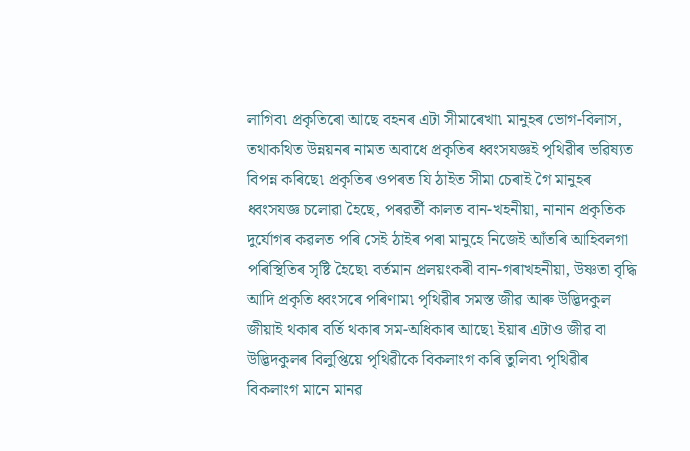লাগিব৷ প্ৰকৃতিৰো আছে বহনৰ এটা সীমাৰেখা৷ মানুহৰ ভোগ-বিলাস, তথাকথিত উন্নয়নৰ নামত অবাধে প্ৰকৃতিৰ ধ্বংসযজ্ঞই পৃথিৱীৰ ভৱিষ্যত বিপন্ন কৰিছে৷ প্ৰকৃতিৰ ওপৰত যি ঠাইত সীমা চেৰাই গৈ মানুহৰ ধ্বংসযজ্ঞ চলোৱা হৈছে, পৰৱৰ্তী কালত বান-খহনীয়া, নানান প্ৰকৃতিক দুৰ্যোগৰ কৱলত পৰি সেই ঠাইৰ পৰা মানুহে নিজেই আঁতৰি আহিবলগা পৰিস্থিতিৰ সৃষ্টি হৈছে৷ বৰ্তমান প্ৰলয়ংকৰী বান-গৰাখহনীয়া, উষ্ণতা বৃদ্ধি আদি প্ৰকৃতি ধ্বংসৰে পৰিণাম৷ পৃথিৱীৰ সমস্ত জীৱ আৰু উদ্ভিদকুল জীয়াই থকাৰ বৰ্তি থকাৰ সম-অধিকাৰ আছে৷ ইয়াৰ এটাও জীৱ বা উদ্ভিদকুলৰ বিলুপ্তিয়ে পৃথিৱীকে বিকলাংগ কৰি তুলিব৷ পৃথিৱীৰ বিকলাংগ মানে মানৱ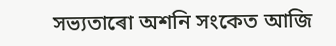সভ্যতাৰো অশনি সংকেত আজি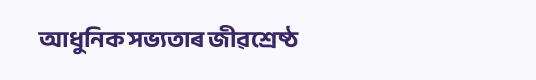আধুনিক সভ্যতাৰ জীৱশ্ৰেষ্ঠ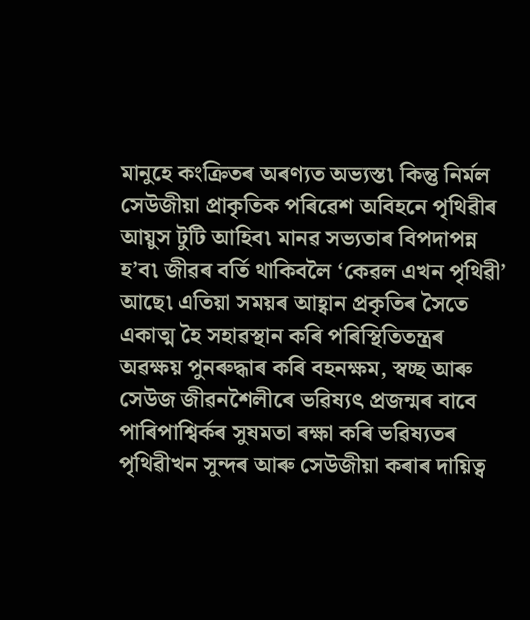মানুহে কংক্ৰিতৰ অৰণ্যত অভ্যস্ত৷ কিন্তু নিৰ্মল সেউজীয়া প্ৰাকৃতিক পৰিৱেশ অবিহনে পৃথিৱীৰ আয়ুস টুটি আহিব৷ মানৱ সভ্যতাৰ বিপদাপন্ন হ’ব৷ জীৱৰ বৰ্তি থাকিবলৈ ‘কেৱল এখন পৃথিৱী’ আছে৷ এতিয়া সময়ৰ আহ্বান প্ৰকৃতিৰ সৈতে একাত্ম হৈ সহাৱস্থান কৰি পৰিস্থিতিতন্ত্ৰৰ অৱক্ষয় পুনৰুদ্ধাৰ কৰি বহনক্ষম, স্বচ্ছ আৰু সেউজ জীৱনশৈলীৰে ভৱিষ্যৎ প্ৰজন্মৰ বাবে পাৰিপাশ্বিৰ্কৰ সুষমতা ৰক্ষা কৰি ভৱিষ্যতৰ পৃথিৱীখন সুন্দৰ আৰু সেউজীয়া কৰাৰ দায়িত্ব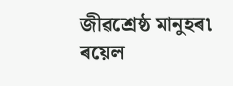জীৱশ্ৰেষ্ঠ মানুহৰ৷
ৰয়েল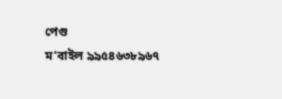পেগু
ম’বাইল ৯৯৫৪৬৩৮৯৬৭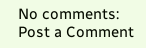No comments:
Post a Comment